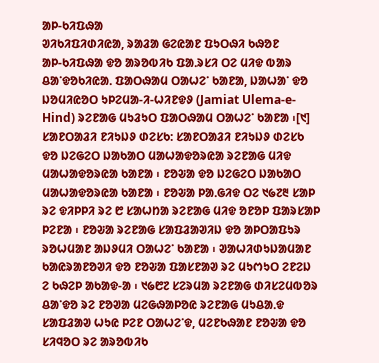ᱟᱞ-ᱠᱤᱯᱷᱟ
ᱣᱤᱠᱤᱯᱤᱰᱤᱭᱟ, ᱨᱟᱲᱟ ᱜᱮᱭᱟᱱ ᱯᱩᱛᱷᱤ ᱠᱷᱚᱱ
ᱟᱞ-ᱠᱤᱯᱷᱟ ᱫᱚ ᱟᱨᱚᱵᱤᱠ ᱯᱟᱹᱨᱥᱤ ᱛᱮ ᱢᱤᱫ ᱵᱟᱨ ᱪᱟᱸᱫᱚᱠᱤᱭᱟᱹ ᱯᱟᱛᱷᱟᱢ ᱛᱟᱦᱮᱸ ᱠᱟᱱᱟ, ᱡᱟᱦᱟᱸ ᱫᱚ ᱡᱚᱢᱤᱭᱚᱛ ᱩᱞᱮᱢᱟ-ᱤ-ᱦᱤᱱᱫᱽ (Jamiat Ulema-e-Hind) ᱨᱮᱱᱟᱜ ᱢᱩᱲᱩᱛ ᱯᱟᱛᱷᱟᱢ ᱛᱟᱦᱮᱸ ᱠᱟᱱᱟ ᱾[᱑] ᱥᱟᱱᱛᱟᱲᱤ ᱱᱤᱩᱡᱽ ᱰᱮᱥᱠ: ᱥᱟᱱᱛᱟᱲᱤ ᱱᱤᱩᱡᱽ ᱰᱮᱥᱠ ᱫᱚ ᱡᱮᱜᱮᱛ ᱡᱟᱠᱟᱛ ᱢᱟᱦᱟᱫᱚᱨᱭᱟ ᱨᱮᱱᱟᱜ ᱢᱤᱫ ᱢᱟᱦᱟᱫᱚᱨᱭᱟ ᱠᱟᱱᱟ ᱾ ᱱᱚᱶᱟ ᱫᱚ ᱡᱮᱜᱮᱛ ᱡᱟᱠᱟᱛ ᱢᱟᱦᱟᱫᱚᱨᱭᱟ ᱠᱟᱱᱟ ᱾ ᱱᱚᱶᱟ ᱞᱟᱹᱜᱤᱫ ᱛᱮ ᱑᱙᱗᱓ ᱥᱟᱞ ᱨᱮ ᱫᱤᱞᱞᱤ ᱨᱮ ᱘ ᱥᱟᱦᱴᱟ ᱨᱮᱱᱟᱜ ᱢᱤᱫ ᱚᱱᱚᱞ ᱯᱟᱨᱥᱟᱞ ᱞᱮᱱᱟ ᱾ ᱱᱚᱶᱟ ᱨᱮᱱᱟᱜ ᱥᱟᱯᱲᱟᱣᱤᱡ ᱫᱚ ᱟᱞᱛᱟᱯᱩᱨ ᱨᱚᱦᱢᱟᱱ ᱟᱡᱽᱢᱤ ᱛᱟᱦᱮᱸ ᱠᱟᱱᱟ ᱾ ᱣᱟᱦᱤᱰᱩᱡᱟᱢᱟᱱ ᱠᱟᱭᱨᱟᱱᱚᱣᱤ ᱫᱚ ᱱᱚᱶᱟ ᱯᱟᱥᱱᱟᱣ ᱨᱮ ᱢᱩᱬᱩᱛ ᱮᱱᱮᱡ ᱮ ᱠᱷᱮᱞ ᱟᱠᱟᱫ-ᱟ ᱾ ᱑᱙᱘᱗ ᱥᱮᱨᱢᱟ ᱨᱮᱱᱟᱜ ᱰᱤᱥᱮᱢᱵᱚᱨ ᱪᱟᱸᱫᱚ ᱨᱮ ᱱᱚᱣᱟ ᱢᱮᱜᱷᱟᱞᱚᱭ ᱨᱮᱱᱟᱜ ᱢᱩᱪᱟᱹᱫ ᱥᱟᱯᱲᱟᱣ ᱦᱩᱭ ᱞᱮᱱ ᱛᱟᱦᱮᱸᱫ, ᱢᱮᱱᱠᱷᱟᱱ ᱱᱚᱶᱟ ᱫᱚ ᱥᱤᱧᱚᱛ ᱨᱮ ᱟᱨᱚᱵᱤᱠ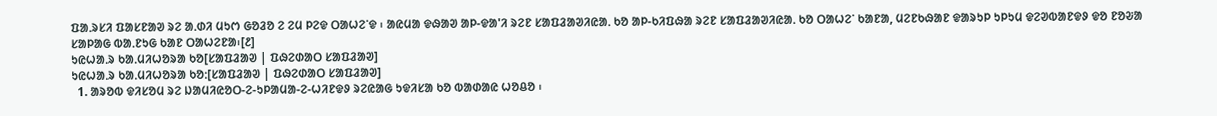ᱯᱟᱹᱨᱥᱤ ᱯᱟᱥᱱᱟᱣ ᱨᱮ ᱟᱹᱰᱤ ᱢᱩᱬ ᱜᱚᱲᱚ ᱮ ᱮᱢ ᱞᱮᱫ ᱛᱟᱦᱮᱸᱫ ᱾ ᱟᱭᱢᱟ ᱫᱷᱟᱣ ᱟᱞ-ᱫᱟ'ᱤ ᱨᱮᱱ ᱥᱟᱯᱲᱟᱣᱤᱭᱟᱹ ᱠᱚ ᱟᱞ-ᱠᱤᱯᱷᱟ ᱨᱮᱱ ᱥᱟᱯᱲᱟᱣᱤᱭᱟᱹ ᱠᱚ ᱛᱟᱦᱮᱸ ᱠᱟᱱᱟ, ᱢᱮᱱᱠᱷᱟᱱ ᱫᱟᱨᱩᱞ ᱩᱞᱩᱢ ᱫᱮᱣᱵᱟᱱᱫᱽ ᱫᱚ ᱱᱚᱶᱟ ᱥᱟᱞᱟᱜ ᱵᱟᱹᱱᱩᱜ ᱠᱟᱱ ᱛᱟᱦᱮᱱᱟ᱾[᱒]
ᱩᱭᱦᱟᱹᱨ ᱠᱟᱹᱢᱤᱦᱚᱨᱟ ᱠᱚ[ᱥᱟᱯᱲᱟᱣ | ᱯᱷᱮᱰᱟᱛ ᱥᱟᱯᱲᱟᱣ]
ᱩᱭᱦᱟᱹᱨ ᱠᱟᱹᱢᱤᱦᱚᱨᱟ ᱠᱚᱺ[ᱥᱟᱯᱲᱟᱣ | ᱯᱷᱮᱰᱟᱛ ᱥᱟᱯᱲᱟᱣ]
  1. ᱟᱨᱚᱵ ᱫᱤᱥᱚᱢ ᱨᱮ ᱡᱟᱢᱤᱭᱚᱛ-ᱮ-ᱩᱞᱟᱢᱟ-ᱮ-ᱦᱤᱱᱫᱽ ᱨᱮᱭᱟᱜ ᱩᱫᱤᱥᱟ ᱠᱚ ᱵᱟᱰᱟᱭ ᱦᱚᱪᱚ ᱾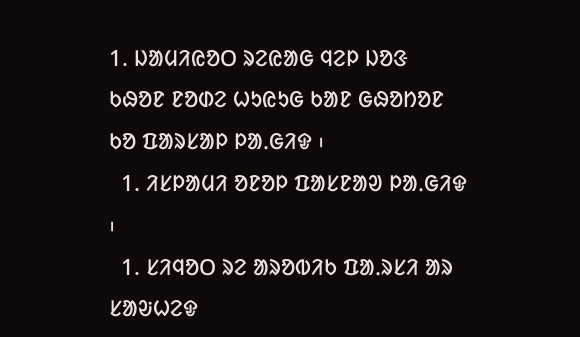1. ᱡᱟᱢᱤᱭᱚᱛ ᱨᱮᱭᱟᱜ ᱧᱮᱞ ᱡᱚᱝ ᱠᱷᱚᱱ ᱱᱚᱰᱮ ᱦᱩᱭᱩᱜ ᱠᱟᱱ ᱜᱷᱚᱴᱚᱱ ᱠᱚ ᱯᱟᱨᱥᱟᱞ ᱞᱟᱹᱜᱤᱫ ᱾
  1. ᱤᱥᱞᱟᱢᱤ ᱚᱱᱚᱞ ᱯᱟᱥᱱᱟᱣ ᱞᱟᱹᱜᱤᱫ ᱾
  1. ᱥᱤᱧᱚᱛ ᱨᱮ ᱟᱨᱚᱵᱤᱠ ᱯᱟᱹᱨᱥᱤ ᱟᱨ ᱥᱟᱶᱦᱮᱫ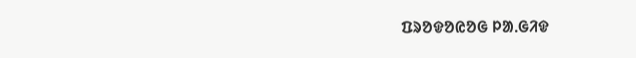ᱯᱨᱚᱫᱚᱭᱚᱜ ᱞᱟᱹᱜᱤᱫ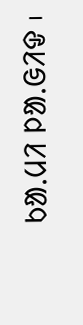ᱠᱟᱹᱢᱤ ᱞᱟᱹᱜᱤᱫ ᱾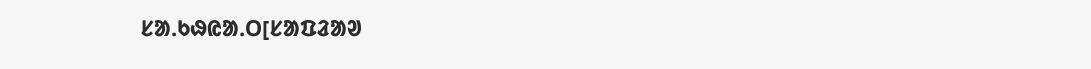ᱥᱟᱹᱠᱷᱭᱟᱹᱛ[ᱥᱟᱯᱲᱟᱣ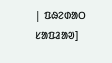| ᱯᱷᱮᱰᱟᱛ ᱥᱟᱯᱲᱟᱣ]